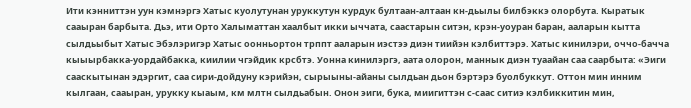Ити кэнниттэн уун кэмнэргэ Хатыс куолутунан уруккутун курдук бултаан-алтаан кн-дьылы билбэккэ олорбута. Кыратык сааыран барбыта. Дьэ, ити Орто Халыматтан хаалбыт икки ыччата, саастарын ситэн, крэн-уоуран баран, ааларын кытта сылдьыбыт Хатыс Эбэлэригэр Хатыс оонньортон трппт ааларын иэстээ диэн тиийэн кэлбиттэрэ. Хатыс кинилэри, оччо-бачча кыыырбакка-уордайбакка, киилии чгэйдик крсбтэ. Уонна кинилэргэ, аата олорон, маннык диэн туаайан саа саарбыта: «Эиги сааскытынан эдэргит, саа сири-дойдуну кэрийэн, сырыыны-айаны сылдьан дьон бэртэрэ буолбуккут. Оттон мин инним кылгаан, сааыран, урукку кыаым, км млтн сылдьабын. Онон эиги, бука, миигиттэн с-саас ситиэ кэлбиккитин мин,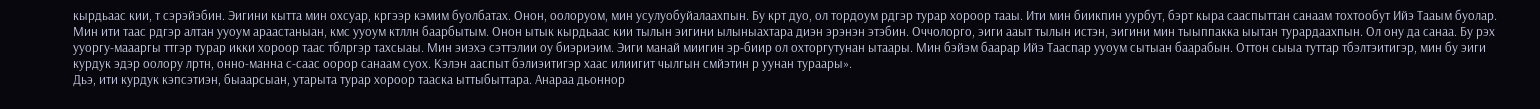кырдьаас кии, т сэрэйэбин. Эигини кытта мин охсуар, кргээр кэмим буолбатах. Онон, оолоруом, мин усулуобуйалаахпын. Бу крт дуо, ол тордоум рдгэр турар хороор тааы. Ити мин биикпин уурбут, бэрт кыра сааспыттан санаам тохтообут Ийэ Тааым буолар. Мин ити таас рдгэр алтан ууоум араастаныан, кмс ууоум ктллн баарбытым. Онон ытык кырдьаас кии тылын эигини ылыныахтара диэн эрэнэн этэбин. Оччолорго, эиги ааыт тылын истэн, эигини мин тыыппакка ыытан турардаахпын. Ол ону да санаа. Бу рэх ууоргу-маааргы ттгэр турар икки хороор таас тблргэр тахсыаы. Мин эиэхэ сэттэлии оу биэриэим. Эиги манай миигин эр-биир ол охторгутунан ытаары. Мин бэйэм баарар Ийэ Тааспар ууоум сытыан баарабын. Оттон сыыа туттар тбэлтэитигэр, мин бу эиги курдук эдэр оолору лртн, онно-манна с-саас оорор санаам суох. Кэлэн ааспыт бэлиэитигэр хаас илиигит чылгын смйэтин р уунан тураары».
Дьэ, ити курдук кэпсэтиэн, быаарсыан, утарыта турар хороор тааска ыттыбыттара. Анараа дьоннор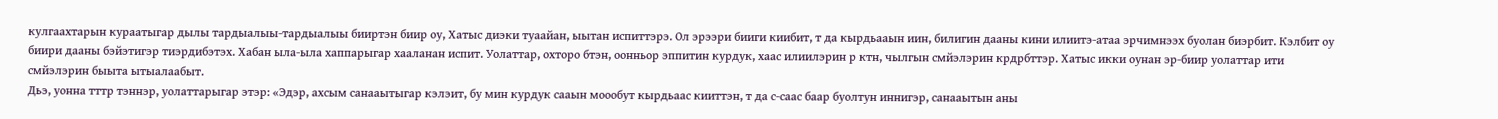кулгаахтарын кураатыгар дылы тардыалыы-тардыалыы бииртэн биир оу, Хатыс диэки туаайан, ыытан испиттэрэ. Ол эрээри бииги киибит, т да кырдьааын иин, билигин дааны кини илиитэ-атаа эрчимнээх буолан биэрбит. Кэлбит оу биири дааны бэйэтигэр тиэрдибэтэх. Хабан ыла-ыла хаппарыгар хааланан испит. Уолаттар, охторо бтэн, оонньор эппитин курдук, хаас илиилэрин р ктн, чылгын смйэлэрин крдрбттэр. Хатыс икки оунан эр-биир уолаттар ити смйэлэрин быыта ытыалаабыт.
Дьэ, уонна тттр тэннэр, уолаттарыгар этэр: «Эдэр, ахсым санааытыгар кэлэит, бу мин курдук сааын моообут кырдьаас кииттэн, т да с-саас баар буолтун иннигэр, санааытын аны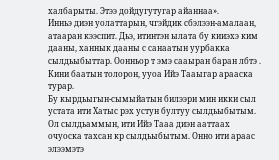халбарыты. Этээ дойдугутугар айаннаа».
Инньэ диэн уолаттарын, чгэйдик сбэлээн-амалаан, атааран кээспит. Дьэ, итинтэн ылата бу кииэхэ ким дааны, ханнык дааны с санаатын уурбакка сылдьыбыттар. Оонньор т эмэ сааыран баран лбтэ . Кини баатын толорон, ууоа Ийэ Тааыгар арааска турар.
Бу кырдьыгын-сымыйатын билээри мин икки сыл устата ити Хатыс рэх устун бултуу сылдьыбытым. Ол сылдьаммын, ити Ийэ Тааа диэн ааттаах очуоска тахсан кр сылдьыбытым. Онно ити араас элээмэтэ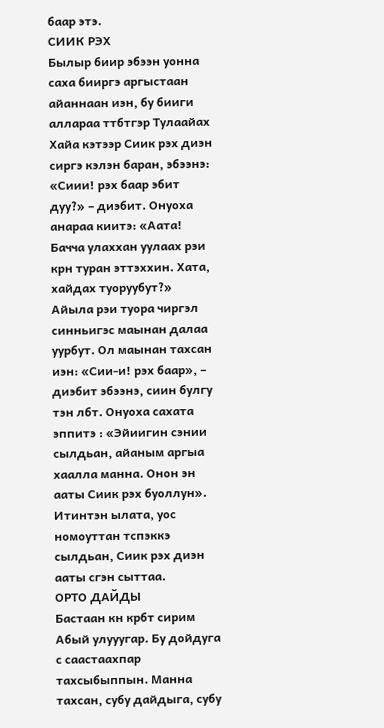баар этэ.
СИИК РЭХ
Былыр биир эбээн уонна саха бииргэ аргыстаан айаннаан иэн, бу бииги аллараа ттбтгэр Тулаайах Хайа кэтээр Сиик рэх диэн сиргэ кэлэн баран, эбээнэ: «Сиии! рэх баар эбит дуу?» – диэбит. Онуоха анараа киитэ: «Аата! Бачча улаххан уулаах рэи крн туран эттэххин. Хата, хайдах туоруубут?»
Айыла рэи туора чиргэл синньигэс маынан далаа уурбут. Ол маынан тахсан иэн: «Сии-и! рэх баар», – диэбит эбээнэ, сиин булгу тэн лбт. Онуоха сахата эппитэ : «Эйиигин сэнии сылдьан, айаным аргыа хаалла манна. Онон эн ааты Сиик рэх буоллун».
Итинтэн ылата, уос номоуттан тспэккэ сылдьан, Сиик рэх диэн ааты сгэн сыттаа.
ОРТО ДАЙДЫ
Бастаан кн крбт сирим Абый улууугар. Бу дойдуга с саастаахпар тахсыбыппын. Манна тахсан, субу дайдыга, субу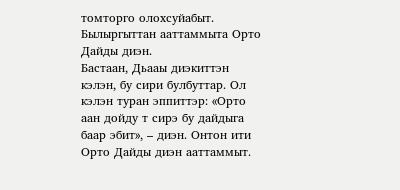томторго олохсуйабыт. Былыргыттан ааттаммыта Орто Дайды диэн.
Бастаан, Дьааы диэкиттэн кэлэн, бу сири булбуттар. Ол кэлэн туран эппиттэр: «Орто аан дойду т сирэ бу дайдыга баар эбит», – диэн. Онтон ити Орто Дайды диэн ааттаммыт.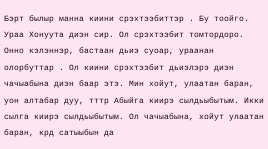Бэрт былыр манна киини срэхтээбиттэр . Бу тоойго. Ураа Хонуута диэн сир. Ол срэхтээбит томтордоро. Онно кэлэннэр, бастаан дьиэ суоар, ураанан олорбуттар . Ол киини срэхтээбит дьиэлэрэ диэн чачыабына диэн баар этэ. Мин хойут, улаатан баран, уон алтабар дуу, тттр Абыйга киирэ сылдьыбытым. Икки сылга киирэ сылдьыбытым. Ол чачыабына, хойут улаатан баран, крд сатыыбын да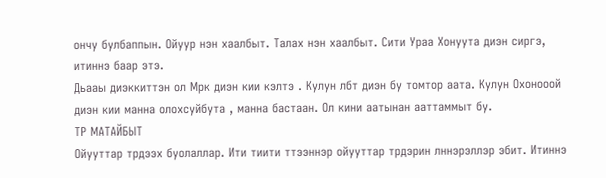ончу булбаппын. Ойуур нэн хаалбыт. Талах нэн хаалбыт. Сити Ураа Хонуута диэн сиргэ, итиннэ баар этэ.
Дьааы диэккиттэн ол Мрк диэн кии кэлтэ . Кулун лбт диэн бу томтор аата. Кулун Охонооой диэн кии манна олохсуйбута , манна бастаан. Ол кини аатынан ааттаммыт бу.
ТР МАТАЙБЫТ
Ойууттар трдээх буолаллар. Ити тиити ттээннэр ойууттар трдэрин лннэрэллэр эбит. Итиннэ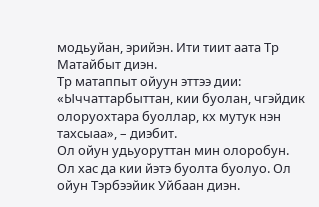модьуйан, эрийэн. Ити тиит аата Тр Матайбыт диэн.
Тр матаппыт ойуун эттээ дии: «Ыччаттарбыттан, кии буолан, чгэйдик олоруохтара буоллар, кх мутук нэн тахсыаа», – диэбит.
Ол ойун удьуоруттан мин олоробун. Ол хас да кии йэтэ буолта буолуо. Ол ойун Тэрбээйик Уйбаан диэн.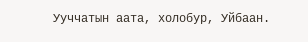Ууччатын аата, холобур, Уйбаан.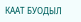КААТ БУОДЫЛ